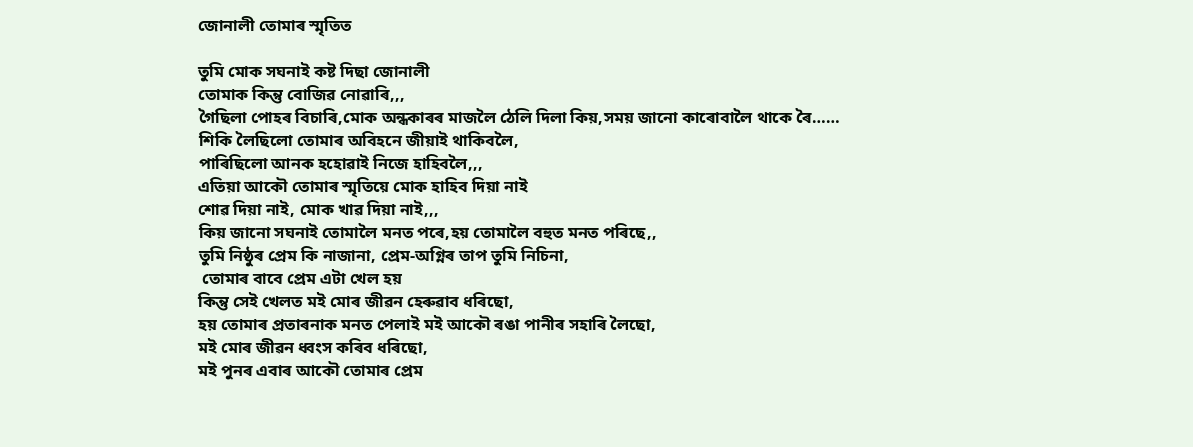জোনালী তোমাৰ স্মৃতিত

তুমি মোক সঘনাই কষ্ট দিছা জোনালী
তোমাক কিন্তু বোজিৱ নোৱাৰি,,,
গৈছিলা পোহৰ বিচাৰি,মোক অন্ধকাৰৰ মাজলৈ ঠেলি দিলা কিয়,সময় জানো কাৰোবালৈ থাকে ৰৈ……
শিকি লৈছিলো তোমাৰ অবিহনে জীয়াই থাকিবলৈ,
পাৰিছিলো আনক হহোৱাই নিজে হাহিবলৈ,,,
এতিয়া আকৌ তোমাৰ স্মৃতিয়ে মোক হাহিব দিয়া নাই
শোৱ দিয়া নাই, মোক খাৱ দিয়া নাই,,,
কিয় জানো সঘনাই তোমালৈ মনত পৰে,হয় তোমালৈ বহুত মনত পৰিছে,,
তুমি নিষ্ঠুৰ প্ৰেম কি নাজানা, প্ৰেম-অগ্নিৰ তাপ তুমি নিচিনা,
 তোমাৰ বাবে প্ৰেম এটা খেল হয়
কিন্তু সেই খেলত মই মোৰ জীৱন হেৰুৱাব ধৰিছো,
হয় তোমাৰ প্ৰতাৰনাক মনত পেলাই মই আকৌ ৰঙা পানীৰ সহাৰি লৈছো,
মই মোৰ জীৱন ধ্বংস কৰিব ধৰিছো,
মই পুনৰ এবাৰ আকৌ তোমাৰ প্ৰেম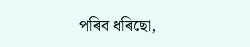পৰিব ধৰিছো,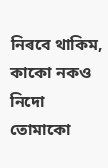নিৰবে থাকিম, কাকো নকও
নিদো তোমাকো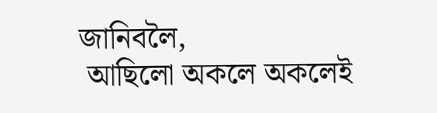জানিবলৈ,
 আছিলো অকলে অকলেই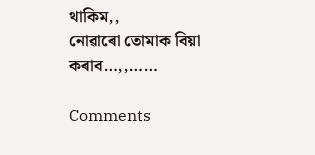থাকিম,,
নোৱাৰো তোমাক বিয়া কৰাব…,,……

Comments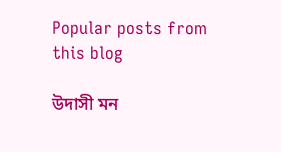Popular posts from this blog

উদাসী মন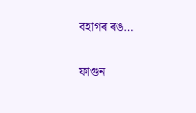বহাগৰ ৰঙ…

ফাগুন